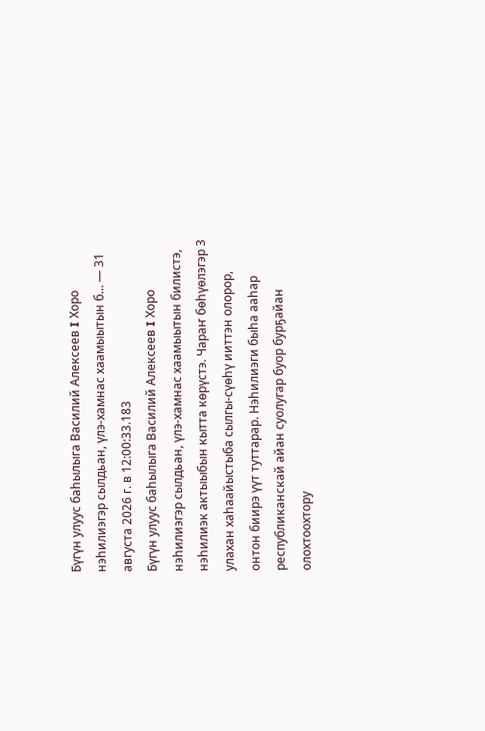Бүгүн улуус баһылыга Василий Алексеев I Хоро нэһилиэгэр сылдьан, үлэ-хамнас хаамыытын б... — 31 августа 2026 г. в 12:00:33.183
Бүгүн улуус баһылыга Василий Алексеев I Хоро нэһилиэгэр сылдьан, үлэ-хамнас хаамыытын билистэ, нэһилиэк актыыбын кытта көрүстэ. Чараҥ бөһүөлэгэр 3 улахан хаһаайыстыба сылгы-сүөһү ииттэн олорор, онтон биирэ үүт туттарар. Нэһилиэги быһа ааһар республиканскай айан суолугар буор бурҕайан олохтоохтору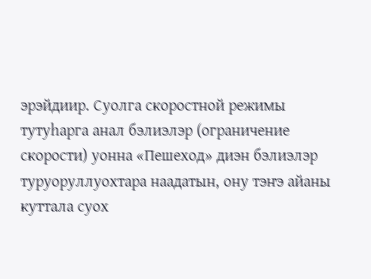эрэйдиир. Суолга скоростной режимы тутуһарга анал бэлиэлэр (ограничение скорости) уонна «Пешеход» диэн бэлиэлэр туруоруллуохтара наадатын, ону тэҥэ айаны куттала суох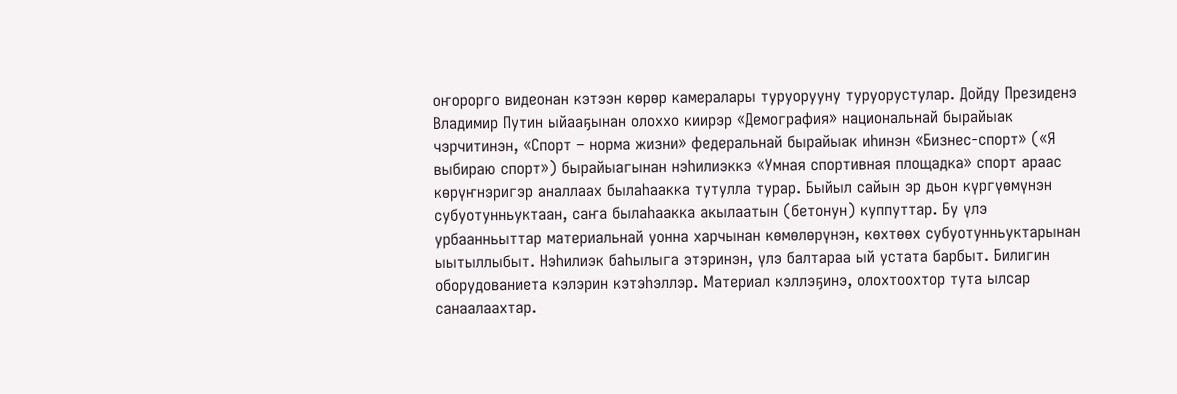оҥорорго видеонан кэтээн көрөр камералары туруорууну туруорустулар. Дойду Президенэ Владимир Путин ыйааҕынан олоххо киирэр «Демография» национальнай бырайыак чэрчитинэн, «Спорт – норма жизни» федеральнай бырайыак иһинэн «Бизнес-спорт» («Я выбираю спорт») бырайыагынан нэһилиэккэ «Умная спортивная площадка» спорт араас көрүҥнэригэр аналлаах былаһаакка тутулла турар. Быйыл сайын эр дьон күргүөмүнэн субуотунньуктаан, саҥа былаһаакка акылаатын (бетонун) куппуттар. Бу үлэ урбаанньыттар материальнай уонна харчынан көмөлөрүнэн, көхтөөх субуотунньуктарынан ыытыллыбыт. Нэһилиэк баһылыга этэринэн, үлэ балтараа ый устата барбыт. Билигин оборудованиета кэлэрин кэтэһэллэр. Материал кэллэҕинэ, олохтоохтор тута ылсар санаалаахтар.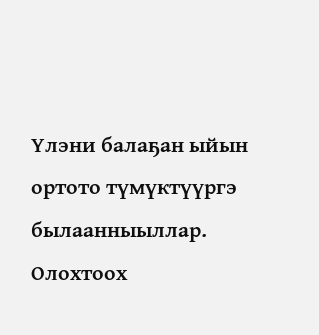Үлэни балаҕан ыйын ортото түмүктүүргэ былаанныыллар. Олохтоох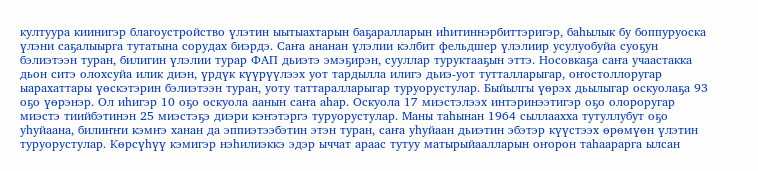култуура киинигэр благоустройство үлэтин ыытыахтарын баҕаралларын иһитиннэрбиттэригэр, баһылык бу боппуруоска үлэни саҕалыырга тутатына сорудах биэрдэ. Саҥа ананан үлэлии кэлбит фельдшер үлэлиир усулуобуйа суоҕун бэлиэтээн туран, билигин үлэлии турар ФАП дьиэтэ эмэҕирэн, сууллар туруктааҕын эттэ. Носовкаҕа саҥа учаастакка дьон ситэ олохсуйа илик диэн, үрдүк күүрүүлээх уот тардылла илигэ дьиэ-уот тутталларыгар, оҥостоллоругар ыарахаттары үөскэтэрин бэлиэтээн туран, уоту таттаралларыгар туруорустулар. Быйылгы үөрэх дьылыгар оскуолаҕа 93 оҕо үөрэнэр. Ол иһигэр 10 оҕо оскуола аанын саҥа аһар. Оскуола 17 миэстэлээх интэринээтигэр оҕо олороругар миэстэ тиийбэтинэн 25 миэстэҕэ диэри кэҥэтэргэ туруорустулар. Маны таһынан 1964 сыллаахха тутуллубут оҕо уһуйаана, билиҥҥи кэмҥэ ханан да эппиэтээбэтин этэн туран, саҥа уһуйаан дьиэтин эбэтэр күүстээх өрөмүөн үлэтин туруорустулар. Көрсүһүү кэмигэр нэһилиэккэ эдэр ыччат араас тутуу матырыйаалларын оҥорон таһаарарга ылсан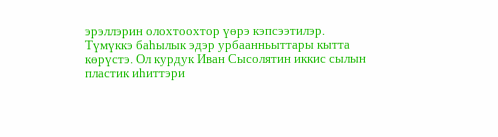эрэллэрин олохтоохтор үөрэ кэпсээтилэр. Түмүккэ баһылык эдэр урбаанньыттары кытта көрүстэ. Ол курдук Иван Сысолятин иккис сылын пластик иһиттэри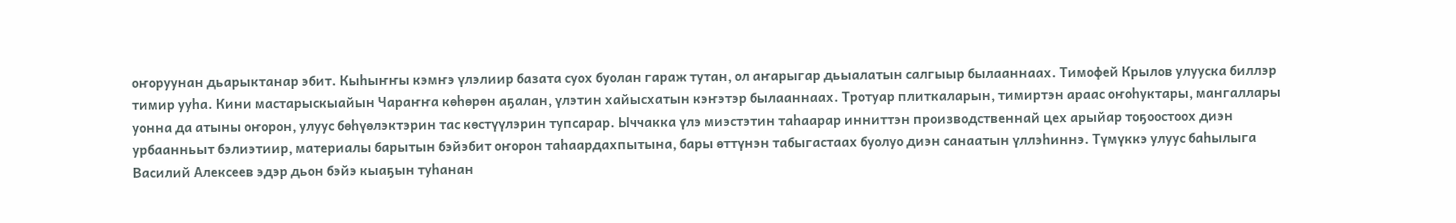оҥоруунан дьарыктанар эбит. Кыһыҥҥы кэмҥэ үлэлиир базата суох буолан гараж тутан, ол аҥарыгар дьыалатын салгыыр былааннаах. Тимофей Крылов улууска биллэр тимир ууһа. Кини мастарыскыайын Чараҥҥа көһөрөн аҕалан, үлэтин хайысхатын кэҥэтэр былааннаах. Тротуар плиткаларын, тимиртэн араас оҥоһуктары, мангаллары уонна да атыны оҥорон, улуус бөһүөлэктэрин тас көстүүлэрин тупсарар. Ыччакка үлэ миэстэтин таһаарар инниттэн производственнай цех арыйар тоҕоостоох диэн урбаанньыт бэлиэтиир, материалы барытын бэйэбит оҥорон таһаардахпытына, бары өттүнэн табыгастаах буолуо диэн санаатын үллэһиннэ. Түмүккэ улуус баһылыга Василий Алексеев эдэр дьон бэйэ кыаҕын туһанан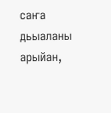саҥа дьыаланы арыйан,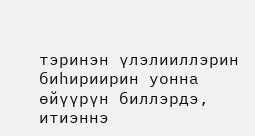тэринэн үлэлииллэрин биһириирин уонна өйүүрүн биллэрдэ, итиэннэ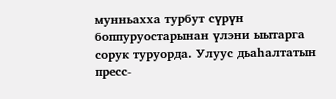мунньахха турбут сүрүн боппуруостарынан үлэни ыытарга сорук туруорда. Улуус дьаһалтатын пресс-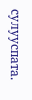сулууспата.